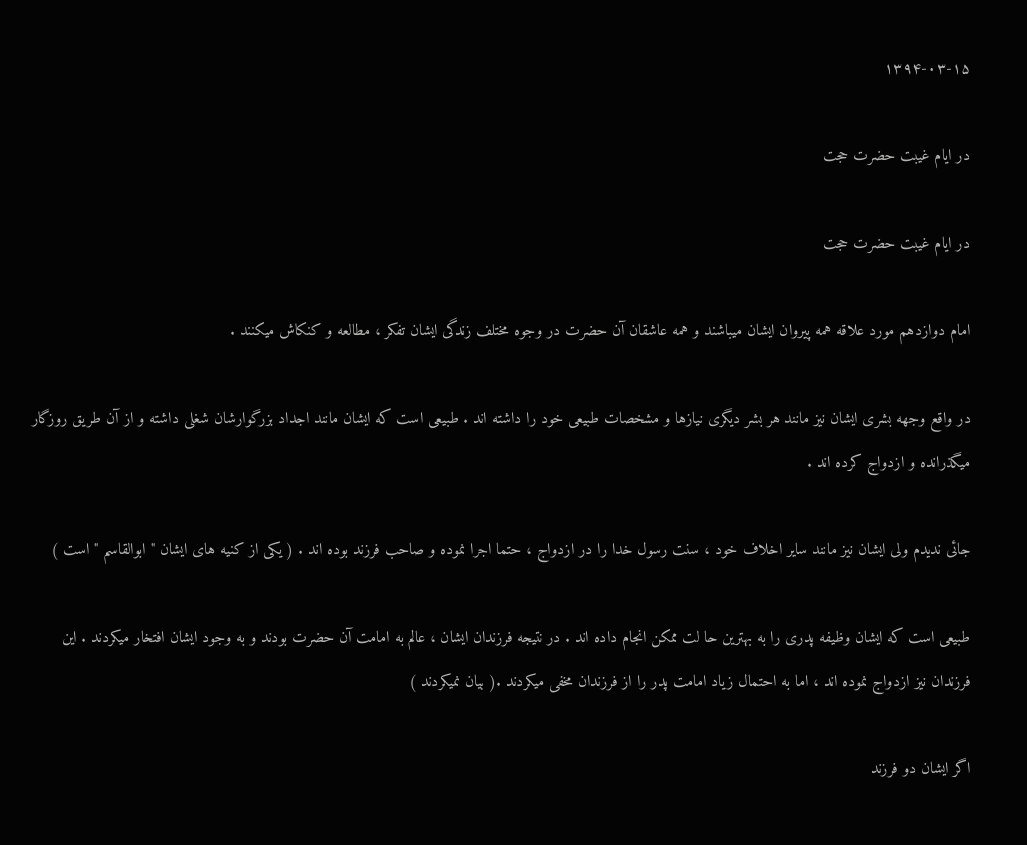۱۳۹۴-۰۳-۱۵

در ایام غیبت حضرت حجت

در ایام غیبت حضرت حجت

امام دوازدهم مورد علاقه همه پیروان ایشان میباشند و همه عاشقان آن حضرت در وجوه مختلف زندگی ایشان تفکر ، مطالعه و کنکاش میکنند .

در واقع وجهه بشری ایشان نیز مانند هر بشر دیگری نیازها و مشخصات طبیعی خود را داشته اند . طبیعی است که ایشان مانند اجداد بزرگوارشان شغلی داشته و از آن طریق روزگار میگذرانده و ازدواج کرده اند .

جائی ندیدم ولی ایشان نیز مانند سایر اخلاف خود ، سنت رسول خدا را در ازدواج ، حتما اجرا نموده و صاحب فرزند بوده اند . ( یکی از کنیه های ایشان " ابوالقاسم " است )

طبیعی است که ایشان وظیفه پدری را به بهترین حا لت ممکن انجام داده اند . در نتیجه فرزندان ایشان ، عالم به امامت آن حضرت بودند و به وجود ایشان افتخار میکردند . این فرزندان نیز ازدواج نموده اند ، اما به احتمال زیاد امامت پدر را از فرزندان مخفی میکردند .( بیان نمیکردند )

اگر ایشان دو فرزند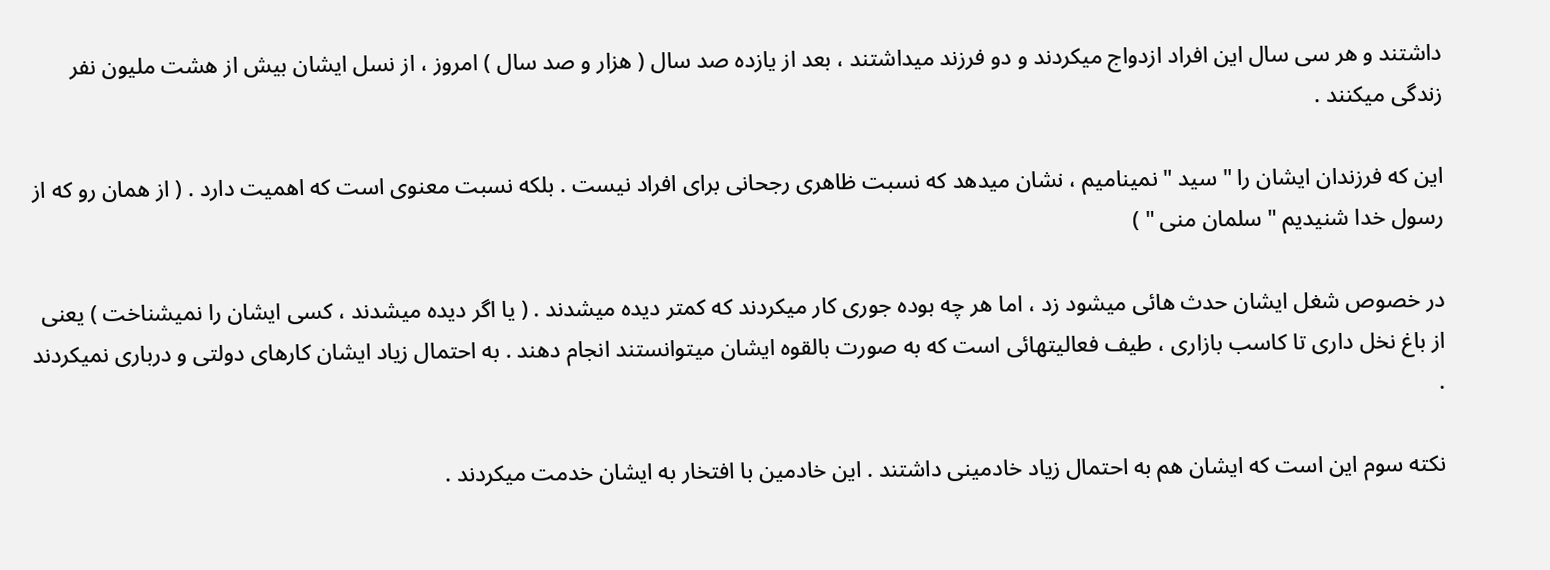داشتند و هر سی سال این افراد ازدواج میکردند و دو فرزند میداشتند ، بعد از یازده صد سال ( هزار و صد سال ) امروز ، از نسل ایشان بیش از هشت ملیون نفر زندگی میکنند .

این که فرزندان ایشان را " سید " نمینامیم ، نشان میدهد که نسبت ظاهری رجحانی برای افراد نیست . بلکه نسبت معنوی است که اهمیت دارد . ( از همان رو که از رسول خدا شنیدیم " سلمان منی " )

در خصوص شغل ایشان حدث هائی میشود زد ، اما هر چه بوده جوری کار میکردند که کمتر دیده میشدند . ( یا اگر دیده میشدند ، کسی ایشان را نمیشناخت ) یعنی از باغ نخل داری تا کاسب بازاری ، طیف فعالیتهائی است که به صورت بالقوه ایشان میتوانستند انجام دهند . به احتمال زیاد ایشان کارهای دولتی و درباری نمیکردند .

نکته سوم این است که ایشان هم به احتمال زیاد خادمینی داشتند . این خادمین با افتخار به ایشان خدمت میکردند .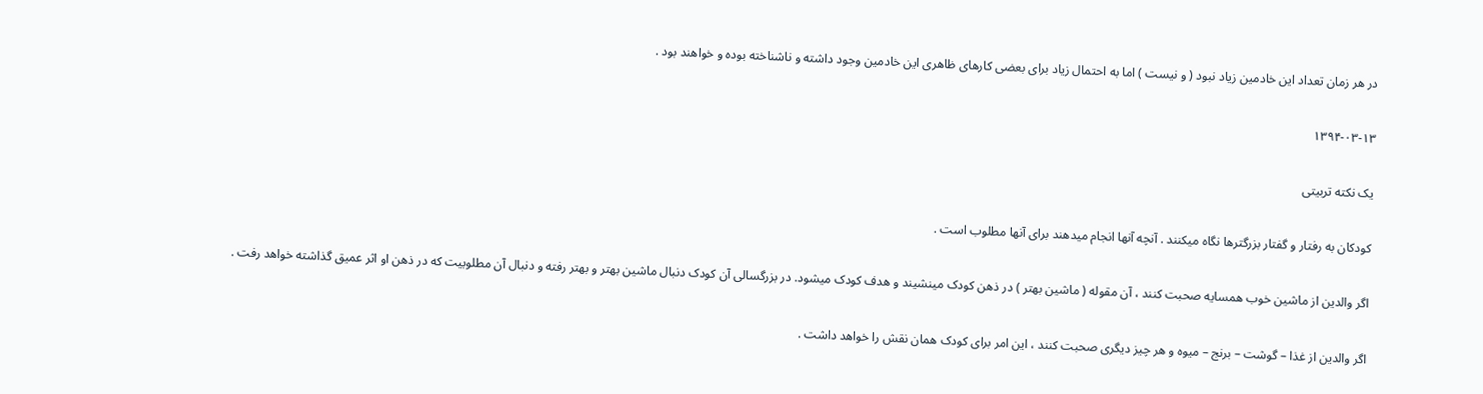در هر زمان تعداد این خادمین زیاد نبود ( و نیست ) اما به احتمال زیاد برای بعضی کارهای ظاهری این خادمین وجود داشته و ناشناخته بوده و خواهند بود .

۱۳۹۴-۰۳-۱۳

یک نکته تربیتی

کودکان به رفتار و گفتار بزرگترها نگاه میکنند . آنچه آنها انجام میدهند برای آنها مطلوب است .

اگر والدین از ماشین خوب همسایه صحبت کنند ، آن مقوله ( ماشین بهتر ) در ذهن کودک مینشیند و هدف کودک میشود. در بزرگسالی آن کودک دنبال ماشین بهتر و بهتر رفته و دنبال آن مطلوبیت که در ذهن او اثر عمیق گذاشته خواهد رفت .

اگر والدین از غذا – گوشت – برنج – میوه و هر چیز دیگری صحبت کنند ، این امر برای کودک همان نقش را خواهد داشت .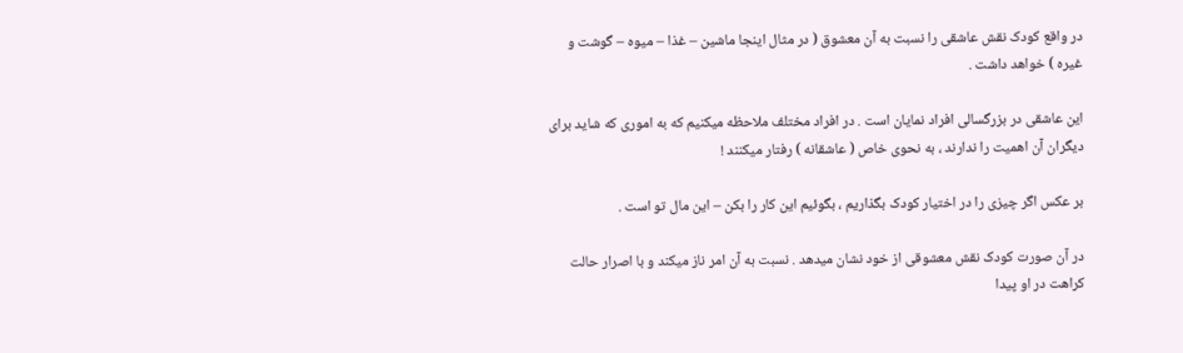در واقع کودک نقش عاشقی را نسبت به آن معشوق ( در مثال اینجا ماشین – غذا – میوه – گوشت و غیره ) خواهد داشت .

این عاشقی در بزرگسالی افراد نمایان است . در افراد مختلف ملاحظه میکنیم که به اموری که شاید برای دیگران آن اهمیت را ندارند ، به نحوی خاص ( عاشقانه ) رفتار میکنند !

بر عکس اگر چیزی را در اختیار کودک بگذاریم ، بگوئیم این کار را بکن – این مال تو است .

در آن صورت کودک نقش معشوقی از خود نشان میدهد . نسبت به آن امر ناز میکند و با اصرار حالت کراهت در او پیدا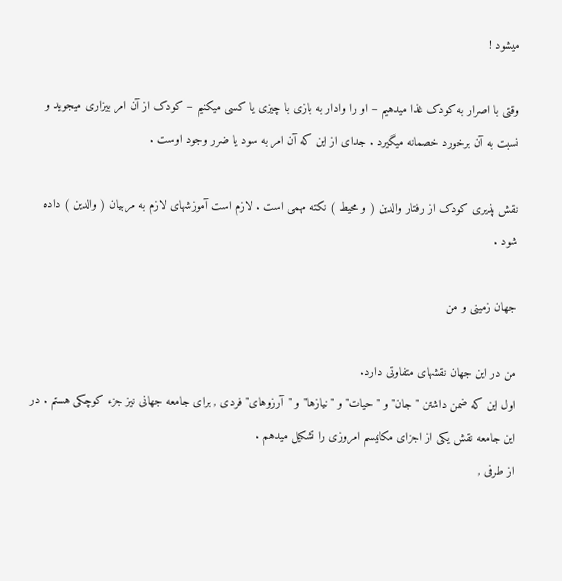میشود !

وقتی با اصرار به کودک غذا میدهیم – او را وادار به بازی با چیزی یا کسی میکنیم – کودک از آن امر بیزاری میجوید و نسبت به آن برخورد خصمانه میگیرد . جدای از این که آن امر به سود یا ضرر وجود اوست .

نقش پذیری کودک از رفتار والدین ( و محیط ) نکته مهمی است . لازم است آموزشهای لازم به مربیان ( والدین ) داده شود .

جهان زمینی و من

من در این جهان نقشهای متفاوتی دارد.
اول این که ضمن داشتن "جان" و "حیات" و "نیازها" و "آرزوهای" فردی , برای جامعه جهانی نیز جزء کوچکی هستم . در این جامعه نقش یکی از اجزای مکانیسم امروزی را تشکیل میدهم .
از طرفی ,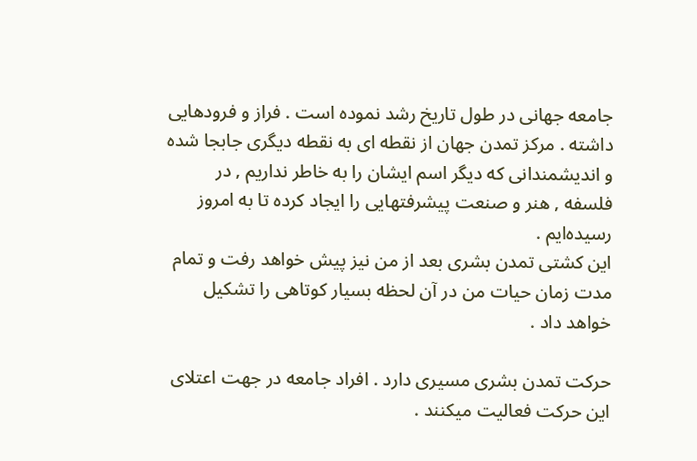جامعه جهانی در طول تاریخ رشد نموده است . فراز و فرودهایی داشته . مرکز تمدن جهان از نقطه ای به نقطه دیگری جابجا شده و اندیشمندانی که دیگر اسم ایشان را به خاطر نداریم , در فلسفه , هنر و صنعت پیشرفتهایی را ایجاد کرده تا به امروز رسیده‌ایم .
این کشتی تمدن بشری بعد از من نیز پیش خواهد رفت و تمام مدت زمان حیات من در آن لحظه بسیار کوتاهی را تشکیل خواهد داد .

حرکت تمدن بشری مسیری دارد . افراد جامعه در جهت اعتلای این حرکت فعالیت میکنند .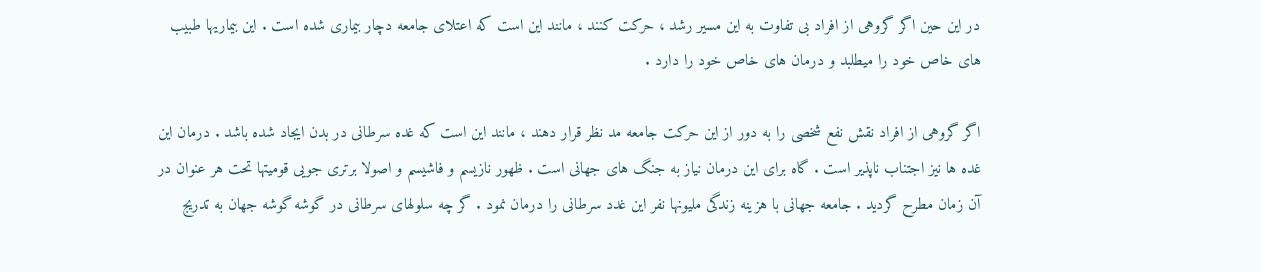در این حین اگر گروهی از افراد بی تفاوت به این مسیر رشد ، حرکت کنند ، مانند این است که اعتلای جامعه دچار بیماری شده است . این بیماریها طبیب های خاص خود را میطلبد و درمان های خاص خود را دارد .

اگر گروهی از افراد نقش نفع شخصی را به دور از این حرکت جامعه مد نظر قرار دهند ، مانند این است که غده سرطانی در بدن ایجاد شده باشد . درمان این غده ها نیز اجتناب ناپذیر است . گاه برای این درمان نیاز به جنگ های جهانی است . ظهور نازیسم و فاشیسم و اصولا برتری جویی قومیتها تحت هر عنوان در آن زمان مطرح گردید . جامعه جهانی با هزینه زندگی ملیونها نفر این غدد سرطانی را درمان نمود . گر چه سلولهای سرطانی در گوشه گوشه جهان به تدریج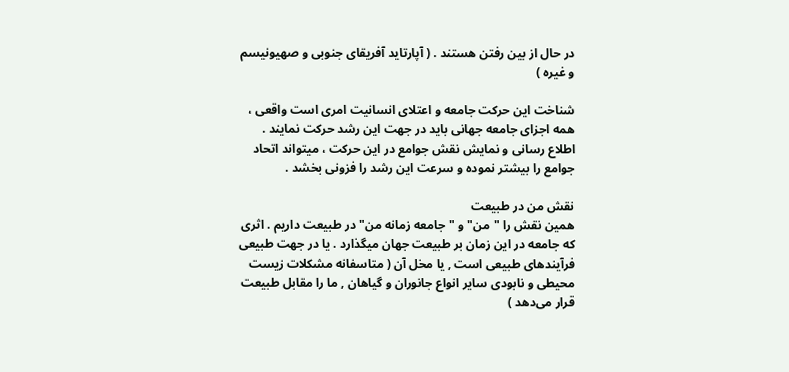در حال از بین رفتن هستند . ( آپارتاید آفریقای جنوبی و صهیونیسم و غیره )

شناخت این حرکت جامعه و اعتلای انسانیت امری است واقعی ، همه اجزای جامعه جهانی باید در جهت این رشد حرکت نمایند . اطلاع رسانی و نمایش نقش جوامع در این حرکت ، میتواند اتحاد جوامع را بیشتر نموده و سرعت این رشد را فزونی بخشد .

نقش من در طبیعت
همین نقش را "من" و "جامعه زمانه من" در طبیعت داریم . اثری که جامعه در این زمان بر طبیعت جهان میگذارد . یا در جهت طبیعی فرآیندهای طبیعی است , یا مخل آن ( متاسفانه مشکلات زیست محیطی و نابودی سایر انواع جانوران و گیاهان , ما را مقابل طبیعت قرار می‌دهد )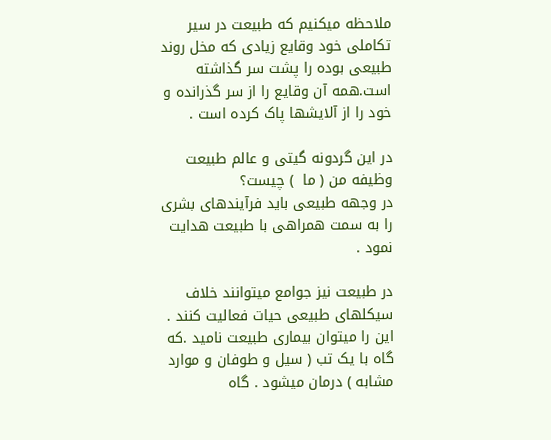ملاحظه میکنیم که طبیعت در سیر تکاملی خود وقایع زیادی که مخل روند طبیعی بوده را پشت سر گذاشته است.همه آن وقایع را از سر گذرانده و خود را از آلایشها پاک کرده است .

در این گردونه گیتی و عالم طبیعت وظیفه من ( ما  ) چیست؟
در وجهه طبیعی باید فرآیندهای بشری را به سمت همراهی با طبیعت هدایت نمود .

در طبیعت نیز جوامع میتوانند خلاف سیکلهای طبیعی حیات فعالیت کنند . این را میتوان بیماری طبیعت نامید .که گاه با یک تب ( سیل و طوفان و موارد مشابه ) درمان میشود . گاه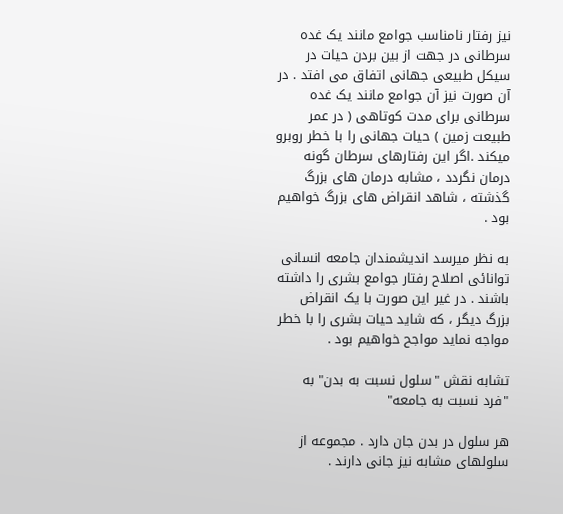نیز رفتار نامناسب جوامع مانند یک غده سرطانی در جهت از بین بردن حیات در سیکل طبیعی جهانی اتفاق می افتد . در آن صورت نیز آن جوامع مانند یک غده سرطانی برای مدت کوتاهی ( در عمر طبیعت زمین ) حیات جهانی را با خطر روبرو میکند .اگر این رفتارهای سرطان گونه درمان نگردد ، مشابه درمان های بزرگ گذشته ، شاهد انقراض های بزرگ خواهیم بود .

به نظر میرسد اندیشمندان جامعه انسانی توانائی اصلاح رفتار جوامع بشری را داشته باشند . در غیر این صورت با یک انقراض بزرگ دیگر ، که شاید حیات بشری را با خطر مواجه نماید مواجح خواهیم بود .

تشابه نقش "سلول نسبت به بدن" به "فرد نسبت به جامعه"

هر سلول در بدن جان دارد . مجموعه از سلولهای مشابه نیز جانی دارند .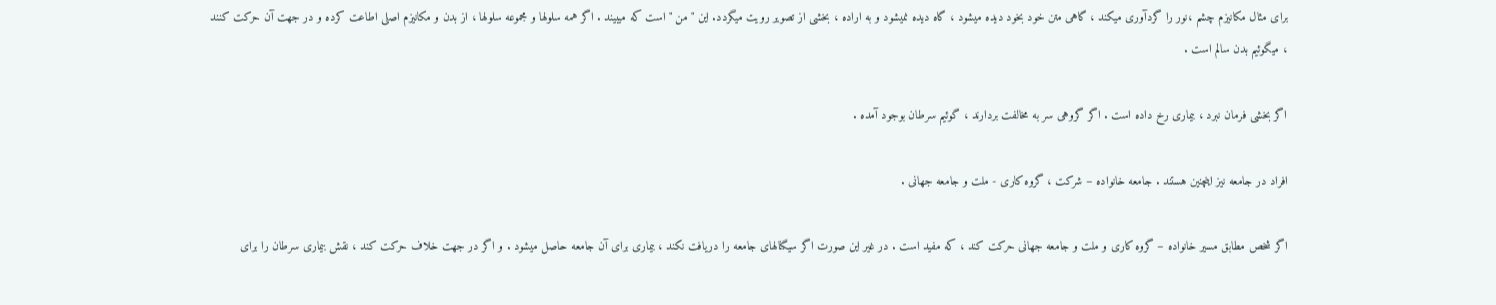برای مثال مکانیزم چشم ،نور را گردآوری میکند ، گاهی متن خود بخود دیده میشود ، گاه دیده نمیشود و به اراده ، بخشی از تصویر رویت میگردد. این " من " است که میبیند . اگر همه سلولها و مجموعه سلولها ، از بدن و مکانیزم اصلی اطاعت کرده و در جهت آن حرکت کنند ، میگوئیم بدن سالم است .

اگر بخشی فرمان نبرد ، بیماری رخ داده است . اگر گروهی سر به مخالفت بردارند ، گوئیم سرطان بوجود آمده .

افراد در جامعه نیز اینچنین هستند . جامعه خانواده – شرکت ، گروه کاری - ملت و جامعه جهانی .

اگر شخص مطابق مسیر خانواده – گروه کاری و ملت و جامعه جهانی حرکت کند ، که مفید است . در غیر این صورت اگر سیگنالهای جامعه را دریافت نکند ، بیماری برای آن جامعه حاصل میشود . و اگر در جهت خلاف حرکت کند ، نقش بیماری سرطان را برای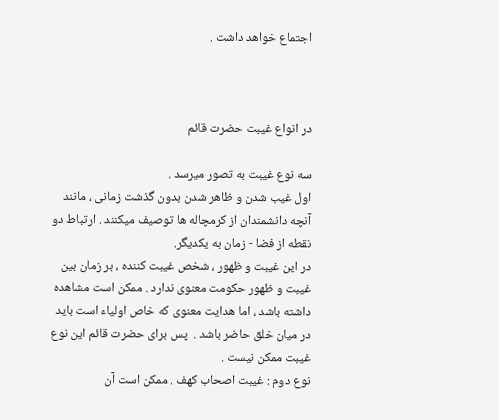اجتماع خواهد داشت .



در انواع غیبت حضرت قائم

سه نوع غیبت به تصور میرسد .
اول غیب شدن و ظاهر شدن بدون گذشت زمانی ، مانند آنچه دانشمندان از کرمچاله ها توصیف میکنند . ارتباط دو نقطه از فضا - زمان به یکدیگر.
در این غیبت و ظهور ، شخص غیبت کننده ، بر زمان بین غیبت و ظهور حکومت معنوی ندارد . ممکن است مشاهده داشته باشد ، اما هدایت معنوی که خاص اولیاء است باید در میان خلق حاضر باشد .  پس برای حضرت قائم این نوع غیبت ممکن نیست .
نوع دوم : غیبت اصحاب کهف . ممکن است آن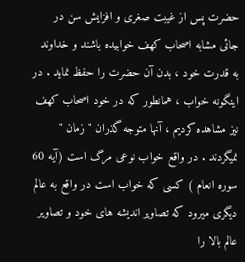حضرت پس از غیبت صغری و افزایش سن در جائی مشابه اصحاب کهف خوابیده باشند و خداوند به قدرت خود ، بدن آن حضرت را حفظ نماید . در اینگونه خواب ، همانطور که در خود اصحاب کهف نیز مشاهده کردیم ، آنها متوجه گذران " زمان " نمیگردند . در واقع خواب نوعی مرگ است (آیه 60 سوره انعام ) کسی که خواب است در واقع به عالم دیگری میرود که تصاویر اندیشه های خود و تصاویر عالم بالا را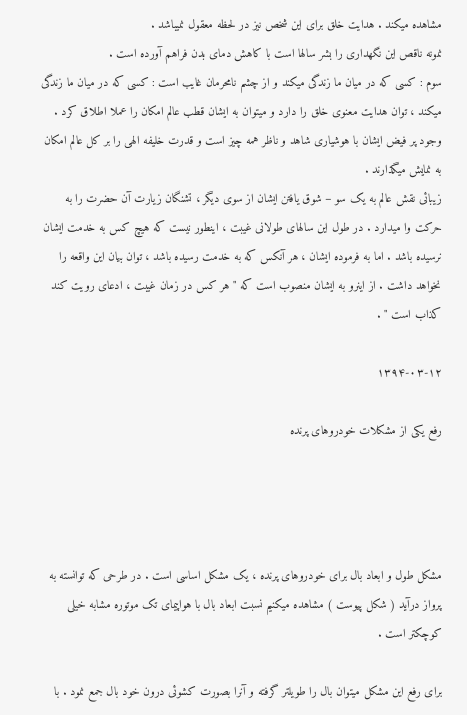مشاهده میکند . هدایت خلق برای این شخص نیز در لحظه معقول نمیباشد .
نمونه ناقص این نگهداری را بشر سالها است با کاهش دمای بدن فراهم آورده است .
سوم : کسی که در میان ما زندگی میکند و از چشم نامحرمان غایب است : کسی که در میان ما زندگی میکند ، توان هدایت معنوی خلق را دارد و میتوان به ایشان قطب عالم امکان را عملا اطلاق کرد . وجود پر فیض ایشان با هوشیاری شاهد و ناظر همه چیز است و قدرت خلیفه الهی را بر کل عالم امکان به نمایش میگذارند .
زیبائی نقش عالم به یک سو – شوق یافتن ایشان از سوی دیگر ، تشنگان زیارت آن حضرت را به حرکت وا میدارد . در طول این سالهای طولانی غیبت ، اینطور نیست که هیچ کس به خدمت ایشان نرسیده باشد . اما به فرموده ایشان ، هر آنکس که به خدمت رسیده باشد ، توان بیان این واقعه را نخواهد داشت . از اینرو به ایشان منصوب است که " هر کس در زمان غیبت ، ادعای رویت کند کذاب است " .

۱۳۹۴-۰۳-۱۲

رفع یکی از مشکلات خودروهای پرنده




مشکل طول و ابعاد بال برای خودروهای پرنده ، یک مشکل اساسی است . در طرحی که توانسته به پرواز درآید ( شکل پیوست ) مشاهده میکنیم نسبت ابعاد بال با هواپیمای تک موتوره مشابه خیلی کوچکتر است .

برای رفع این مشکل میتوان بال را طویلتر گرفته و آنرا بصورت کشوئی درون خود بال جمع نمود . با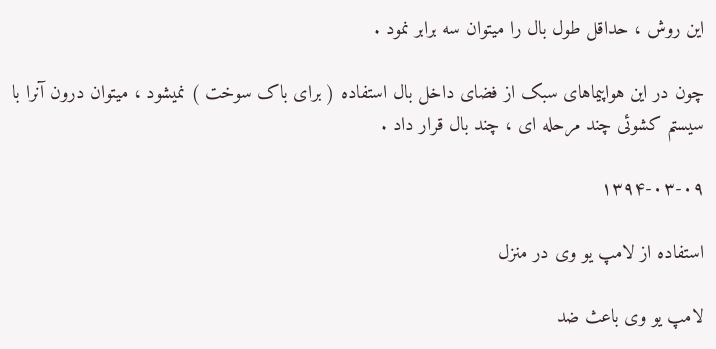این روش ، حداقل طول بال را میتوان سه برابر نمود .

چون در این هواپیماهای سبک از فضای داخل بال استفاده ( برای باک سوخت ) نمیشود ، میتوان درون آنرا با سیستم کشوئی چند مرحله ای ، چند بال قرار داد .

۱۳۹۴-۰۳-۰۹

استفاده از لامپ یو وی در منزل

لامپ یو وی باعث ضد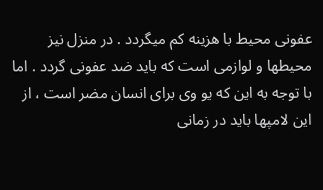عفونی محیط با هزینه کم میگردد . در منزل نیز محیطها و لوازمی است که باید ضد عفونی گردد . اما با توجه به این که یو وی برای انسان مضر است ، از این لامپها باید در زمانی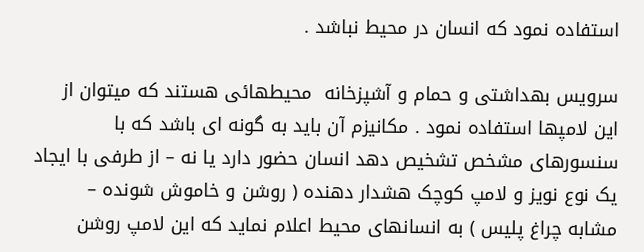استفاده نمود که انسان در محیط نباشد .

سرویس بهداشتی و حمام و آشپزخانه  محیطهائی هستند که میتوان از این لامپها استفاده نمود . مکانیزم آن باید به گونه ای باشد که با سنسورهای مشخص تشخیص دهد انسان حضور دارد یا نه – از طرفی با ایجاد یک نوع نویز و لامپ کوچک هشدار دهنده ( روشن و خاموش شونده – مشابه چراغ پلیس ) به انسانهای محیط اعلام نماید که این لامپ روشن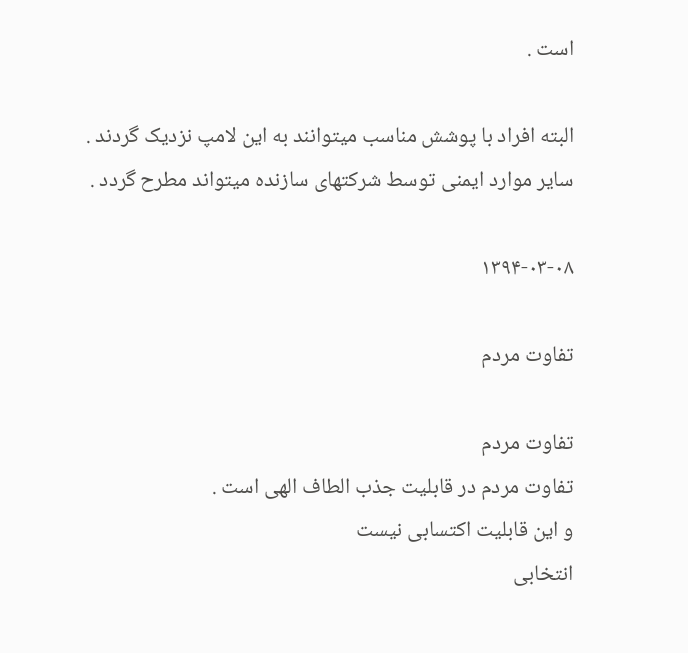است .

البته افراد با پوشش مناسب میتوانند به این لامپ نزدیک گردند . سایر موارد ایمنی توسط شرکتهای سازنده میتواند مطرح گردد .

۱۳۹۴-۰۳-۰۸

تفاوت مردم

تفاوت مردم
تفاوت مردم در قابلیت جذب الطاف الهی است .
و این قابلیت اکتسابی نیست
انتخابی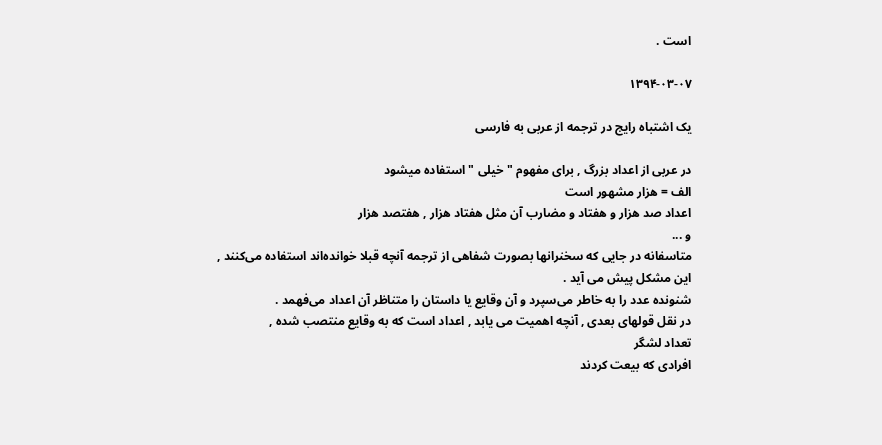است .

۱۳۹۴-۰۳-۰۷

یک اشتباه رایج در ترجمه از عربی به فارسی

در عربی از اعداد بزرگ , برای مفهوم " خیلی " استفاده میشود
الف = هزار مشهور است
اعداد صد هزار و هفتاد و مضارب آن مثل هفتاد هزار , هفتصد هزار
و ...
متاسفانه در جایی که سخنرانها بصورت شفاهی از ترجمه آنچه قبلا خوانده‌اند استفاده می‌کنند , این مشکل پیش می آید .
شنونده عدد را به خاطر می‌سپرد و آن وقایع یا داستان را متناظر آن اعداد می‌فهمد .
در نقل قولهای بعدی , آنچه اهمیت می یابد , اعداد است که به وقایع منتصب شده ,
تعداد لشگر
افرادی که بیعت کردند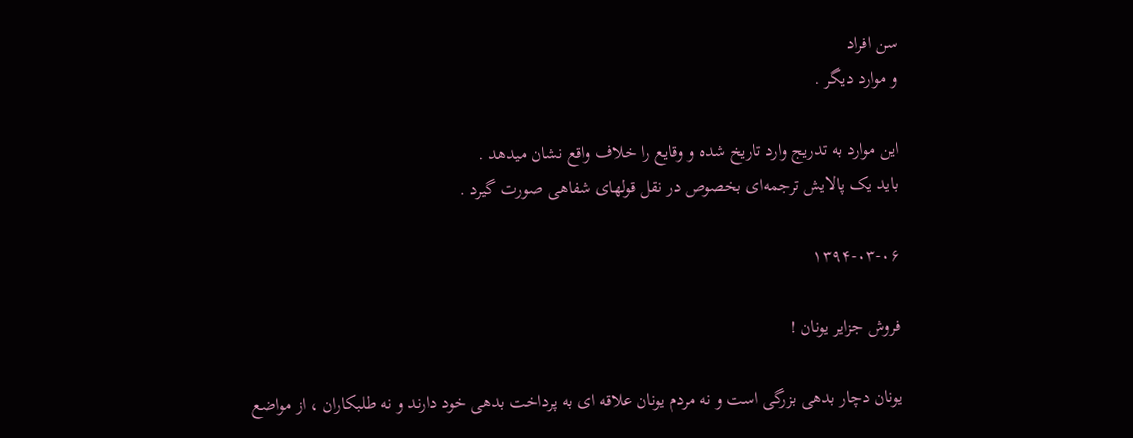سن افراد
و موارد دیگر .

این موارد به تدریج وارد تاریخ شده و وقایع را خلاف واقع نشان میدهد .
باید یک پالایش ترجمه‌ای بخصوص در نقل قولهای شفاهی صورت گیرد .

۱۳۹۴-۰۳-۰۶

فروش جزایر یونان !

یونان دچار بدهی بزرگی است و نه مردم یونان علاقه ای به پرداخت بدهی خود دارند و نه طلبکاران ، از مواضع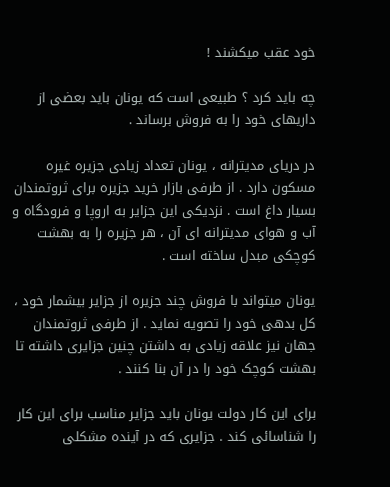خود عقب میکشند !

چه باید کرد ؟ طبیعی است که یونان باید بعضی از داریهای خود را به فروش برساند .

در دریای مدیترانه ، یونان تعداد زیادی جزیره غیره مسکون دارد . از طرفی بازار خرید جزیره برای ثروتمندان بسیار داغ است . نزدیکی این جزایر به اروپا و فرودگاه و آب و هوای مدیترانه ای آن ، هر جزیره را به بهشت کوچکی مبدل ساخته است .

یونان میتواند با فروش چند جزیره از جزایر بیشمار خود ، کل بدهی خود را تصویه نماید . از طرفی ثروتمندان جهان نیز علاقه زیادی به داشتن چنین جزایری داشته تا بهشت کوچک خود را در آن بنا کنند .

برای این کار دولت یونان باید جزایر مناسب برای این کار را شناسائی کند . جزایری که در آینده مشکلی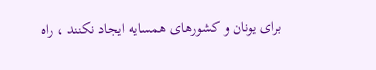برای یونان و کشورهای همسایه ایجاد نکنند ، راه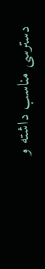دسترسی مناسب داشته و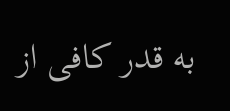به قدر کافی از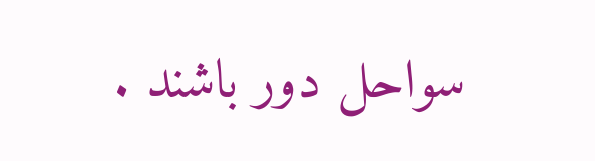سواحل دور باشند .